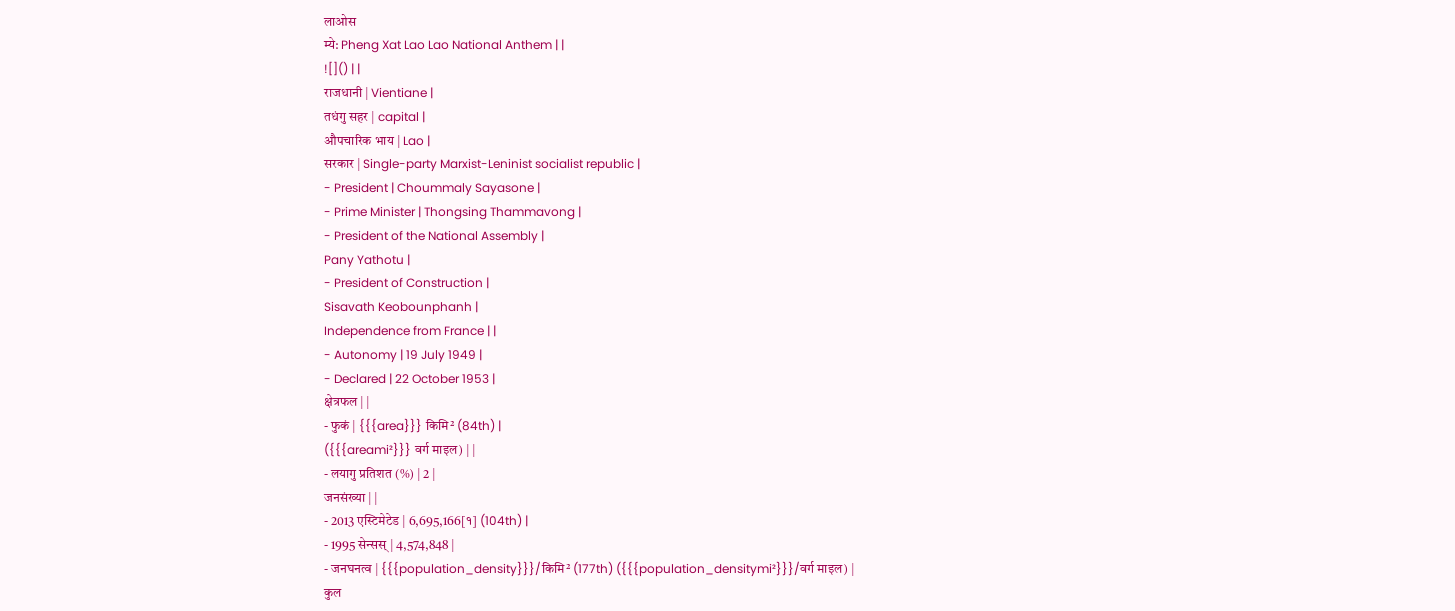लाओस
म्ये: Pheng Xat Lao Lao National Anthem | |
![]() | |
राजधानी | Vientiane |
तधंगु सहर | capital |
औपचारिक भाय | Lao |
सरकार | Single-party Marxist-Leninist socialist republic |
- President | Choummaly Sayasone |
- Prime Minister | Thongsing Thammavong |
- President of the National Assembly |
Pany Yathotu |
- President of Construction |
Sisavath Keobounphanh |
Independence from France | |
- Autonomy | 19 July 1949 |
- Declared | 22 October 1953 |
क्षेत्रफल | |
- फुकं | {{{area}}} किमि² (84th) |
({{{areami²}}} वर्ग माइल) | |
- लयागु प्रतिशत (%) | 2 |
जनसंख्या | |
- 2013 एस्टिमेटेड | 6,695,166[१] (104th) |
- 1995 सेन्सस् | 4,574,848 |
- जनघनत्व | {{{population_density}}}/किमि² (177th) ({{{population_densitymi²}}}/वर्ग माइल) |
कुल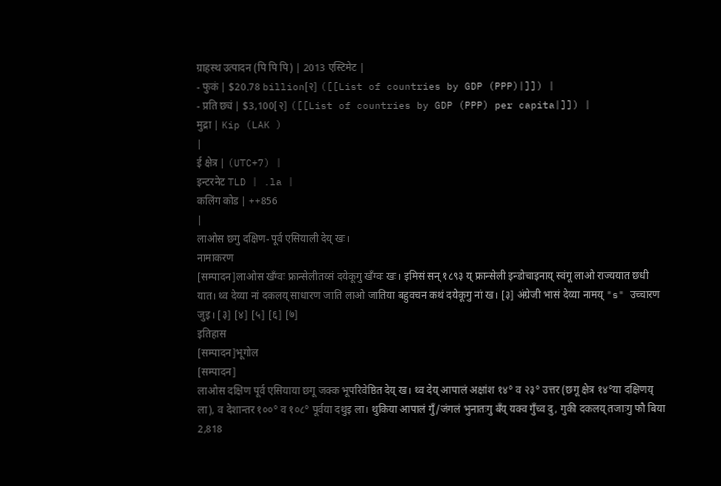ग्राहस्थ उत्पादन (पि पि पि) | 2013 एस्टिमेट |
- फुकं | $20.78 billion[२] ([[List of countries by GDP (PPP)|]]) |
- प्रति छ्यं | $3,100[२] ([[List of countries by GDP (PPP) per capita|]]) |
मुद्रा | Kip (LAK )
|
ई क्षेत्र | (UTC+7) |
इन्टरनेट TLD | .la |
कलिंग कोड | ++856
|
लाओस छगु दक्षिण-पूर्व एसियाली देय् खः।
नामाकरण
[सम्पादन]लाओस खँग्वः फ्रान्सेलीतय्सं दयेकूगु खँग्वः खः। इमिसं सन् १८९३ य् फ्रान्सेली इन्डोचाइनाय् स्वंगू लाओ राज्ययात छधी यात। थ्व देय्या नां दकलय् साधारण जाति लाओ जातिया बहुवचन कथं दयेकूगु नां ख। [३] अंग्रेजी भासं देय्या नामय् "s" उच्चारण जुइ। [३] [४] [५] [६] [७]
इतिहास
[सम्पादन]भूगोल
[सम्पादन]
लाओस दक्षिण पूर्व एसियाया छगू जक्क भूपरिवेष्ठित देय् ख। थ्व देय् आपालं अक्षांश १४° व २३° उत्तर (छगू क्षेत्र १४°या दक्षिणय् ला), व देशान्तर १००° व १०८° पूर्वया दथुइ ला। थुकिया आपालं गुँ/जंगलं भुनातःगु बँय् यक्व गुँच्व दु, गुकी दकलय् तजाःगु फौ बिया 2,818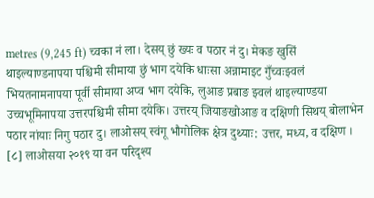metres (9,245 ft) च्वका नं ला। देसय् छुं ख्यः व पठार नं दु। मेकङ खुसिं थाइल्याण्डनापया पश्चिमी सीमाया छुं भाग दयेकि धाःसा अन्नामाइट गुँच्वःझ्वलं भियतनामनापया पूर्वी सीमाया अप्व भाग दयेकि, लुआङ प्रबाङ झ्वलं थाइल्याण्डया उच्चभूमिनापया उत्तरपश्चिमी सीमा दयेकि। उत्तरय् जियाङखोआङ व दक्षिणी सिथय् बोलाभेन पठार नांयाः निगु पठार दु। लाओसय् स्वंगू भौगोलिक क्षेत्र दुथ्याः: उत्तर, मध्य, व दक्षिण । [८] लाओसया २०१९ या वन परिदृश्य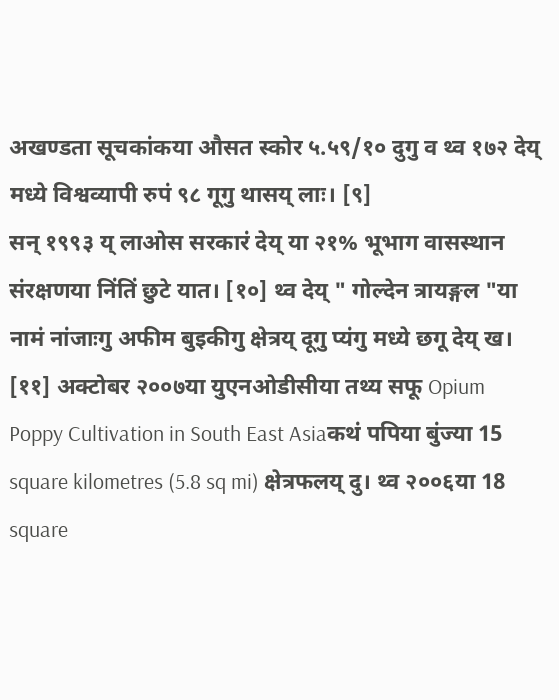अखण्डता सूचकांकया औसत स्कोर ५.५९/१० दुगु व थ्व १७२ देय् मध्ये विश्वव्यापी रुपं ९८ गूगु थासय् लाः। [९]
सन् १९९३ य् लाओस सरकारं देय् या २१% भूभाग वासस्थान संरक्षणया निंतिं छुटे यात। [१०] थ्व देय् " गोल्देन त्रायङ्गल "या नामं नांजाःगु अफीम बुइकीगु क्षेत्रय् दूगु प्यंगु मध्ये छगू देय् ख। [११] अक्टोबर २००७या युएनओडीसीया तथ्य सफू Opium Poppy Cultivation in South East Asiaकथं पपिया बुंज्या 15 square kilometres (5.8 sq mi) क्षेत्रफलय् दु। थ्व २००६या 18 square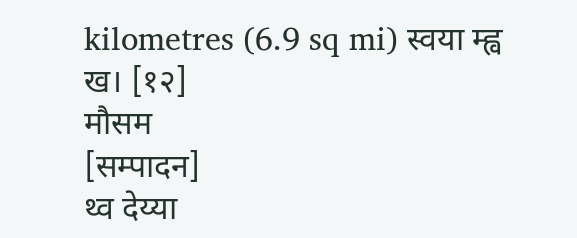kilometres (6.9 sq mi) स्वया म्ह्व ख। [१२]
मौसम
[सम्पादन]
थ्व देय्या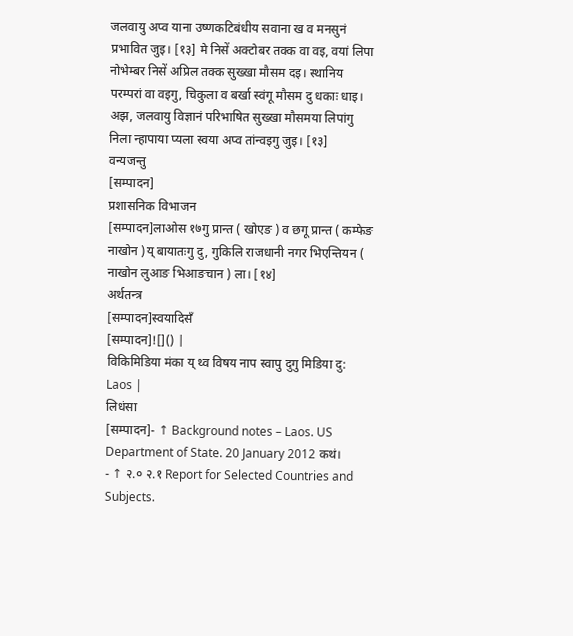जलवायु अप्व याना उष्णकटिबंधीय सवाना ख व मनसुनं प्रभावित जुइ। [१३] मे निसें अक्टोबर तक्क वा वइ, वयां लिपा नोभेम्बर निसें अप्रिल तक्क सुख्खा मौसम दइ। स्थानिय परम्परां वा वइगु, चिकुला व बर्खा स्वंगू मौसम दु धकाः धाइ। अझ, जलवायु विज्ञानं परिभाषित सुख्खा मौसमया लिपांगु निला न्हापाया प्यला स्वया अप्व तांन्वइगु जुइ। [१३]
वन्यजन्तु
[सम्पादन]
प्रशासनिक विभाजन
[सम्पादन]लाओस १७गु प्रान्त ( खोएङ ) व छगू प्रान्त ( कम्फेङ नाखोन )य् बायातःगु दु, गुकिलि राजधानी नगर भिएन्तियन ( नाखोन लुआङ भिआङचान ) ला। [१४]
अर्थतन्त्र
[सम्पादन]स्वयादिसँ
[सम्पादन]![]() |
विकिमिडिया मंका य् थ्व विषय नाप स्वापु दुगु मिडिया दु: Laos |
लिधंसा
[सम्पादन]- ↑ Background notes – Laos. US Department of State. 20 January 2012 कथं।
- ↑ २.० २.१ Report for Selected Countries and Subjects.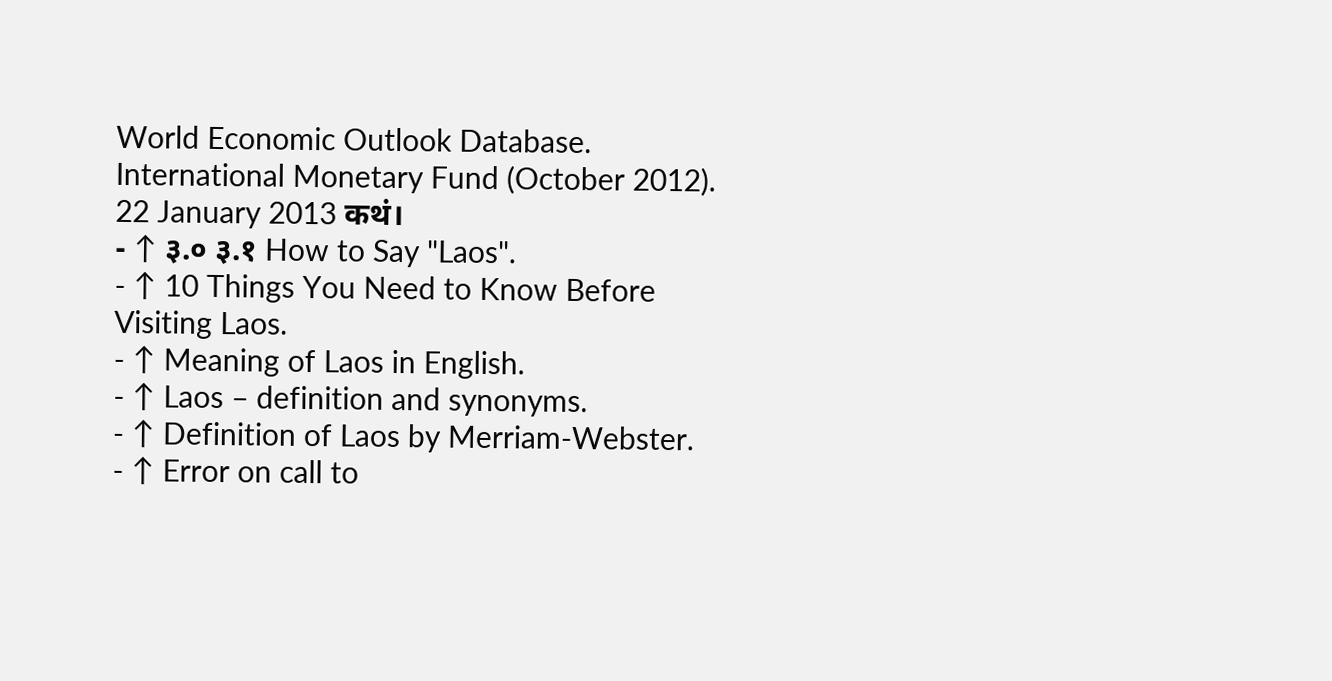World Economic Outlook Database. International Monetary Fund (October 2012). 22 January 2013 कथं।
- ↑ ३.० ३.१ How to Say "Laos".
- ↑ 10 Things You Need to Know Before Visiting Laos.
- ↑ Meaning of Laos in English.
- ↑ Laos – definition and synonyms.
- ↑ Definition of Laos by Merriam-Webster.
- ↑ Error on call to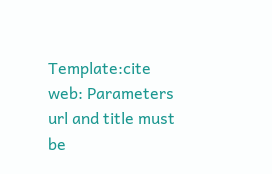Template:cite web: Parameters url and title must be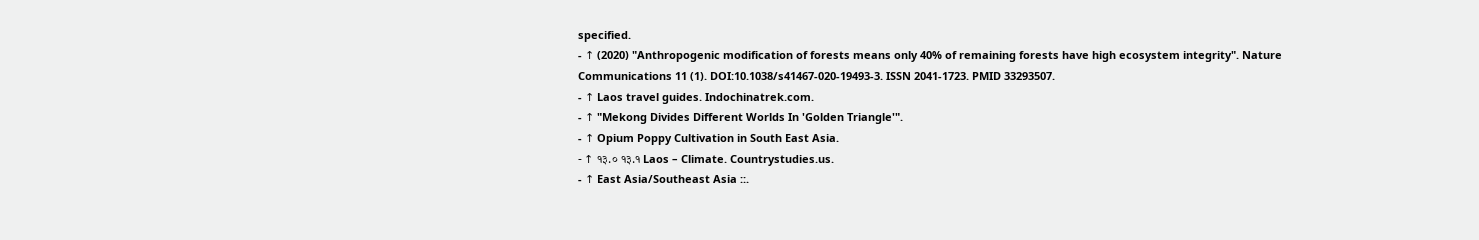specified.
- ↑ (2020) "Anthropogenic modification of forests means only 40% of remaining forests have high ecosystem integrity". Nature Communications 11 (1). DOI:10.1038/s41467-020-19493-3. ISSN 2041-1723. PMID 33293507.
- ↑ Laos travel guides. Indochinatrek.com.
- ↑ "Mekong Divides Different Worlds In 'Golden Triangle'".
- ↑ Opium Poppy Cultivation in South East Asia.
- ↑ १३.० १३.१ Laos – Climate. Countrystudies.us.
- ↑ East Asia/Southeast Asia ::.